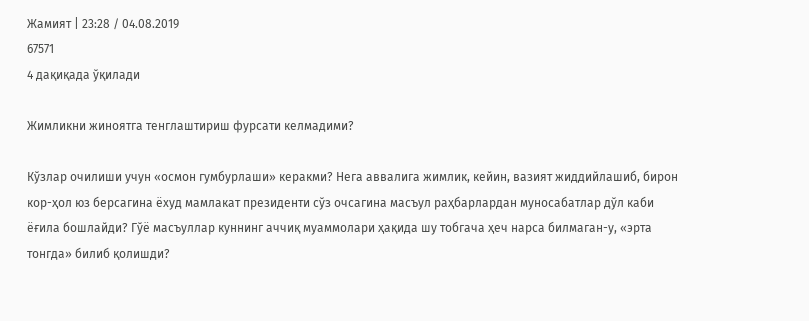Жамият | 23:28 / 04.08.2019
67571
4 дақиқада ўқилади

Жимликни жиноятга тенглаштириш фурсати келмадими?

Кўзлар очилиши учун «осмон гумбурлаши» керакми? Нега аввалига жимлик, кейин, вазият жиддийлашиб, бирон кор-ҳол юз берсагина ёхуд мамлакат президенти сўз очсагина масъул раҳбарлардан муносабатлар дўл каби ёғила бошлайди? Гўё масъуллар куннинг аччиқ муаммолари ҳақида шу тобгача ҳеч нарса билмаган-у, «эрта тонгда» билиб қолишди?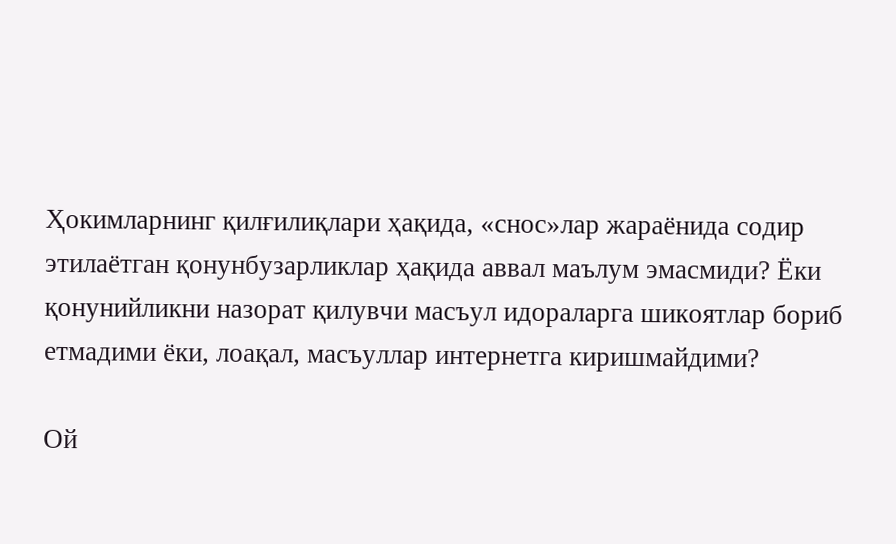Ҳокимларнинг қилғилиқлари ҳақида, «снос»лар жараёнида содир этилаётган қонунбузарликлар ҳақида аввал маълум эмасмиди? Ёки қонунийликни назорат қилувчи масъул идораларга шикоятлар бориб етмадими ёки, лоақал, масъуллар интернетга киришмайдими?

Ой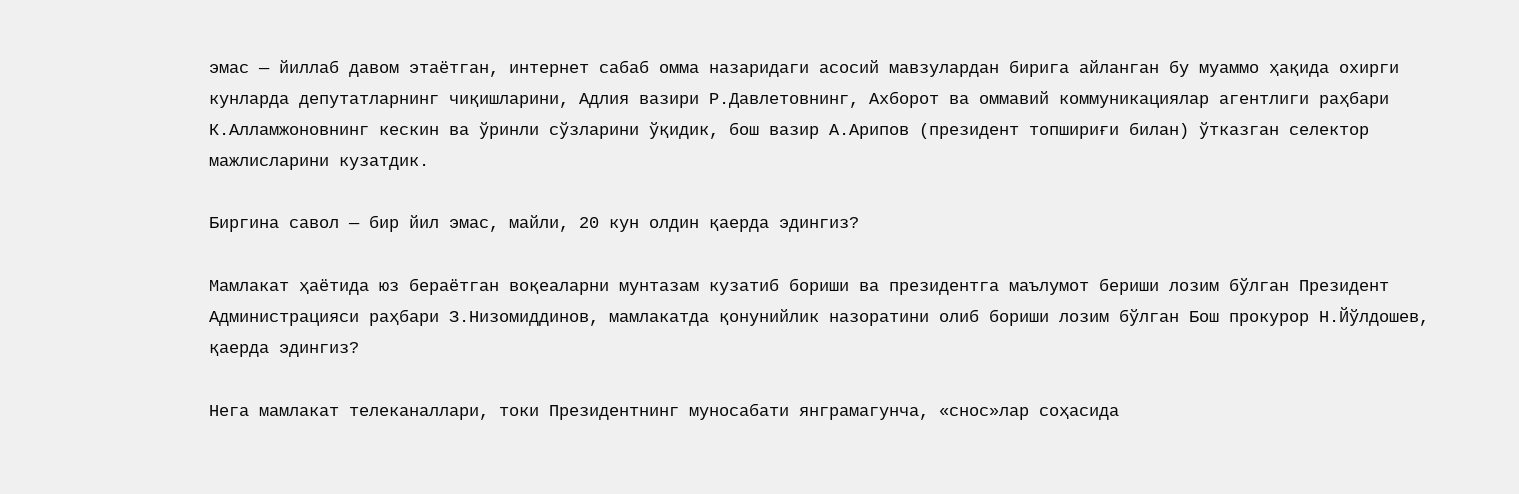эмас — йиллаб давом этаётган, интернет сабаб омма назаридаги асосий мавзулардан бирига айланган бу муаммо ҳақида охирги кунларда депутатларнинг чиқишларини, Адлия вазири Р.Давлетовнинг, Ахборот ва оммавий коммуникациялар агентлиги раҳбари К.Алламжоновнинг кескин ва ўринли сўзларини ўқидик, бош вазир А.Арипов (президент топшириғи билан) ўтказган селектор мажлисларини кузатдик.

Биргина савол — бир йил эмас, майли, 20 кун олдин қаерда эдингиз?

Мамлакат ҳаётида юз бераётган воқеаларни мунтазам кузатиб бориши ва президентга маълумот бериши лозим бўлган Президент Администрацияси раҳбари З.Низомиддинов, мамлакатда қонунийлик назоратини олиб бориши лозим бўлган Бош прокурор Н.Йўлдошев, қаерда эдингиз?

Нега мамлакат телеканаллари, токи Президентнинг муносабати янграмагунча, «снос»лар соҳасида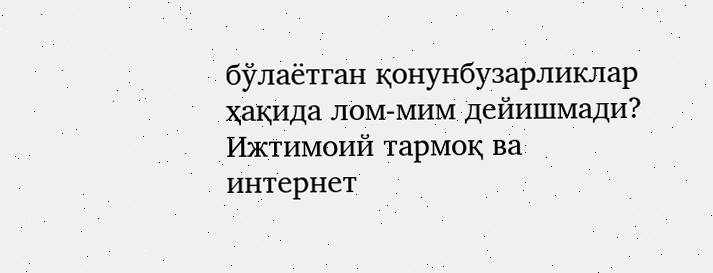бўлаётган қонунбузарликлар ҳақида лом-мим дейишмади? Ижтимоий тармоқ ва интернет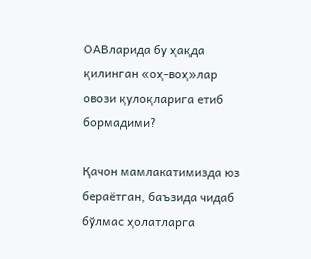ОАВларида бу ҳақда қилинган «оҳ-воҳ»лар овози қулоқларига етиб бормадими?

Қачон мамлакатимизда юз бераётган, баъзида чидаб бўлмас ҳолатларга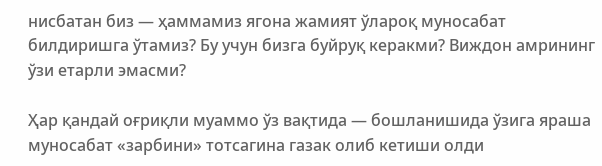нисбатан биз — ҳаммамиз ягона жамият ўлароқ муносабат билдиришга ўтамиз? Бу учун бизга буйруқ керакми? Виждон амрининг ўзи етарли эмасми?

Ҳар қандай оғриқли муаммо ўз вақтида — бошланишида ўзига яраша муносабат «зарбини» тотсагина газак олиб кетиши олди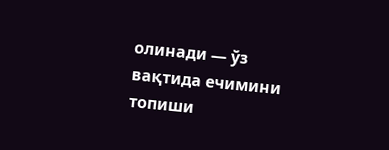олинади — ўз вақтида ечимини топиши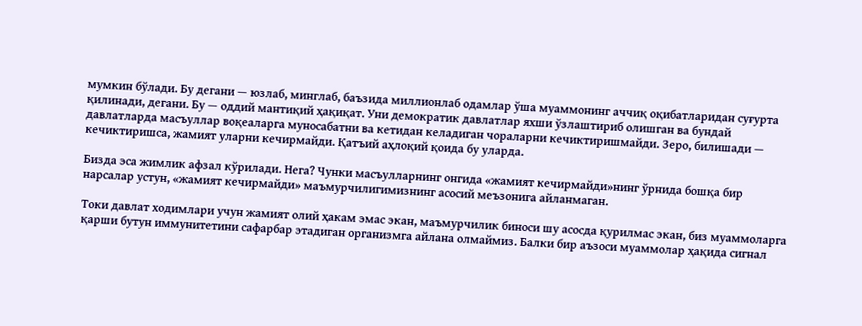мумкин бўлади. Бу дегани — юзлаб, минглаб, баъзида миллионлаб одамлар ўша муаммонинг аччиқ оқибатларидан суғурта қилинади, дегани. Бу — оддий мантиқий ҳақиқат. Уни демократик давлатлар яхши ўзлаштириб олишган ва бундай давлатларда масъуллар воқеаларга муносабатни ва кетидан келадиган чораларни кечиктиришмайди. Зеро, билишади — кечиктиришса, жамият уларни кечирмайди. Қатъий аҳлоқий қоида бу уларда.

Бизда эса жимлик афзал кўрилади. Нега? Чунки масъулларнинг онгида «жамият кечирмайди»нинг ўрнида бошқа бир нарсалар устун, «жамият кечирмайди» маъмурчилигимизнинг асосий меъзонига айланмаган.

Токи давлат ходимлари учун жамият олий ҳакам эмас экан, маъмурчилик биноси шу асосда қурилмас экан, биз муаммоларга қарши бутун иммунитетини сафарбар этадиган организмга айлана олмаймиз. Балки бир аъзоси муаммолар ҳақида сигнал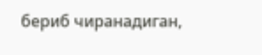бериб чиранадиган,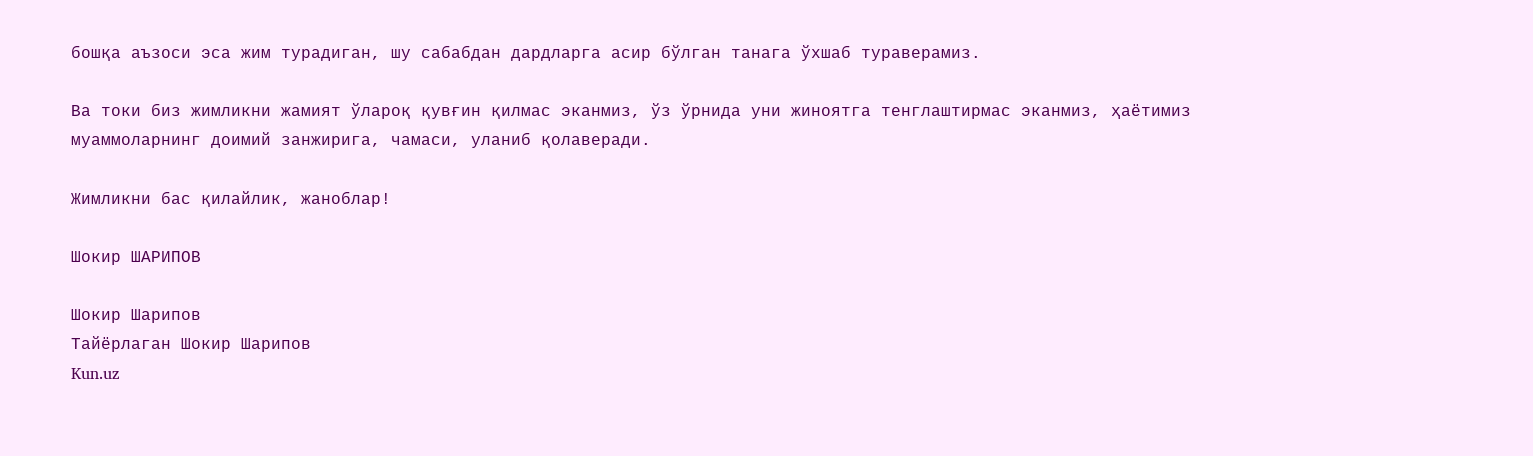бошқа аъзоси эса жим турадиган, шу сабабдан дардларга асир бўлган танага ўхшаб тураверамиз.

Ва токи биз жимликни жамият ўлароқ қувғин қилмас эканмиз, ўз ўрнида уни жиноятга тенглаштирмас эканмиз, ҳаётимиз муаммоларнинг доимий занжирига, чамаси, уланиб қолаверади.

Жимликни бас қилайлик, жаноблар!

Шокир ШАРИПОВ

Шокир Шарипов
Тайёрлаган Шокир Шарипов
Kun.uz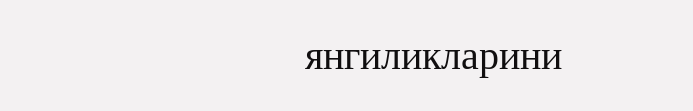янгиликларини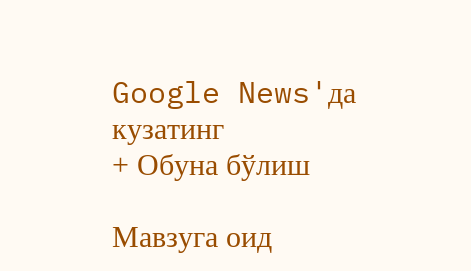Google News'да кузатинг
+ Обуна бўлиш

Мавзуга оид